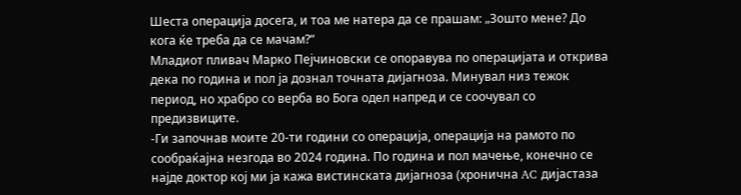Шеста операција досега, и тоа ме натера да се прашам: „Зошто мене? До кога ќе треба да се мачам?“
Младиот пливач Марко Пејчиновски се опоравува по операцијата и открива дека по година и пол ја дознал точната дијагноза. Минувал низ тежок период, но храбро со верба во Бога одел напред и се соочувал со предизвиците.
-Ги започнав моите 20-ти години со операција, операција на рамото по сообраќајна незгода во 2024 година. По година и пол мачење, конечно се најде доктор кој ми ја кажа вистинската дијагноза (хронична AC дијастаза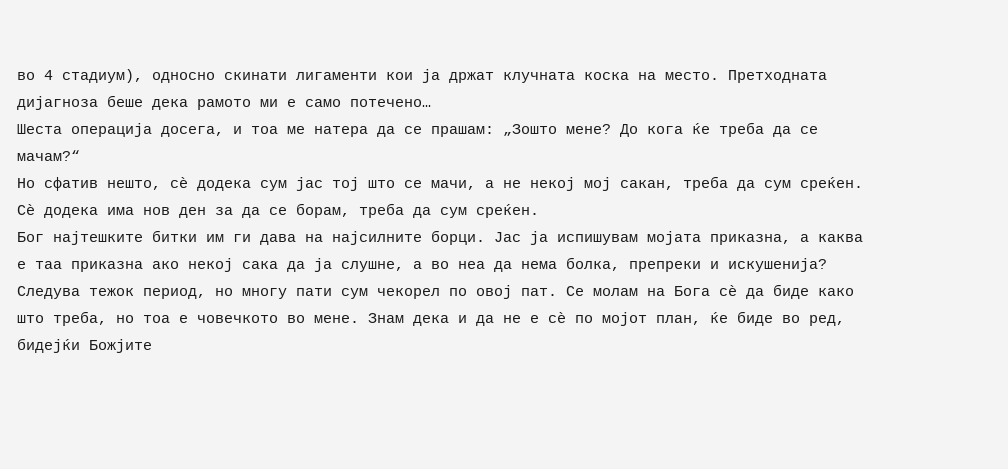во 4 стадиум), односно скинати лигаменти кои ја држат клучната коска на место. Претходната дијагноза беше дека рамото ми е само потечено…
Шеста операција досега, и тоа ме натера да се прашам: „Зошто мене? До кога ќе треба да се мачам?“
Но сфатив нешто, сè додека сум јас тој што се мачи, а не некој мој сакан, треба да сум среќен. Сè додека има нов ден за да се борам, треба да сум среќен.
Бог најтешките битки им ги дава на најсилните борци. Јас ја испишувам мојата приказна, а каква е таа приказна ако некој сака да ја слушне, а во неа да нема болка, препреки и искушенија?
Следува тежок период, но многу пати сум чекорел по овој пат. Се молам на Бога сè да биде како што треба, но тоа е човечкото во мене. Знам дека и да не е сè по мојот план, ќе биде во ред, бидејќи Божјите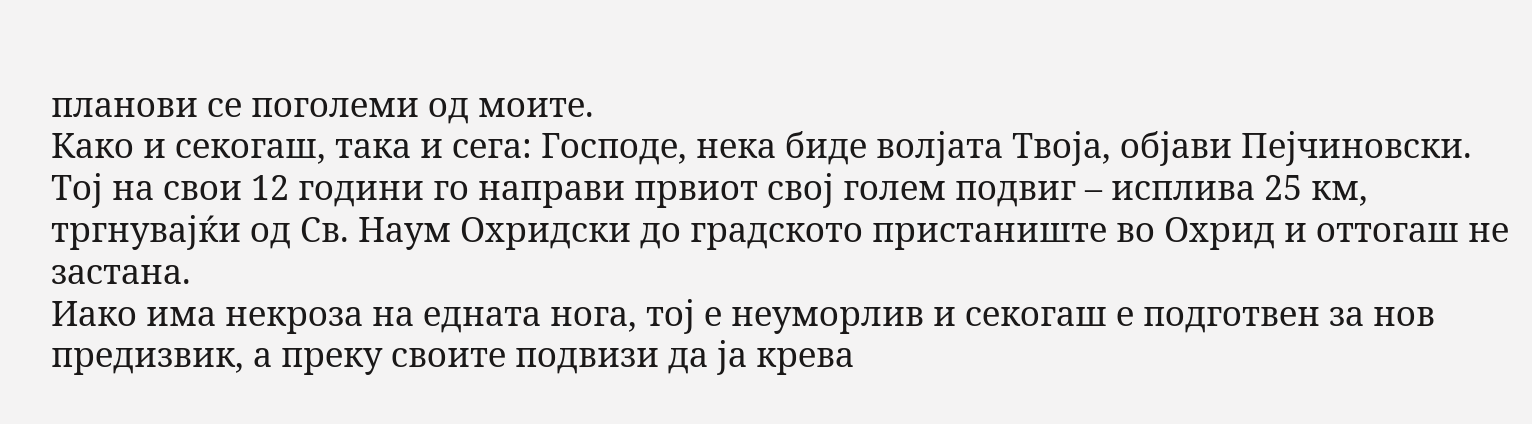планови се поголеми од моите.
Како и секогаш, така и сега: Господе, нека биде волјата Твоја, објави Пејчиновски.
Тој на свои 12 години го направи првиот свој голем подвиг – исплива 25 км, тргнувајќи од Св. Наум Охридски до градското пристаниште во Охрид и оттогаш не застана.
Иако има некроза на едната нога, тој е неуморлив и секогаш е подготвен за нов предизвик, а преку своите подвизи да ја крева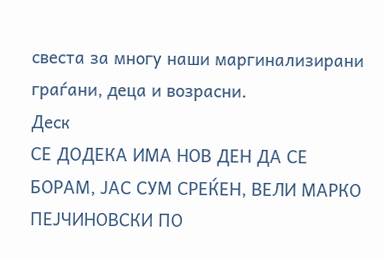свеста за многу наши маргинализирани граѓани, деца и возрасни.
Деск
СЕ ДОДЕКА ИМА НОВ ДЕН ДА СЕ БОРАМ, ЈАС СУМ СРЕЌЕН, ВЕЛИ МАРКО ПЕЈЧИНОВСКИ ПО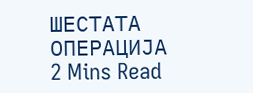ШЕСТАТА ОПЕРАЦИЈА
2 Mins Read